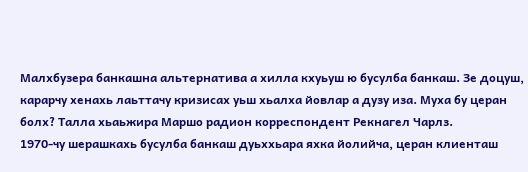Малхбузера банкашна альтернатива а хилла кхуьуш ю бусулба банкаш. Зе доцуш, карарчу хенахь лаьттачу кризисах уьш хьалха йовлар а дузу иза. Муха бу церан болх? Талла хьаьжира Маршо радион корреспондент Рекнагел Чарлз.
1970-чу шерашкахь бусулба банкаш дуьххьара яхка йолийча, церан клиенташ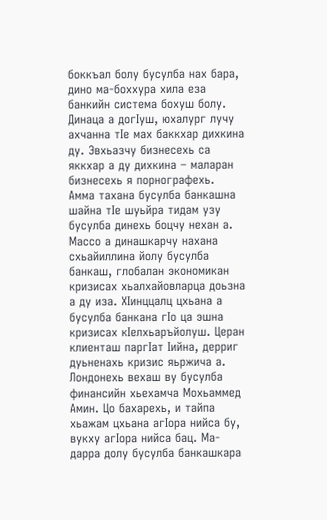боккъал болу бусулба нах бара, дино ма-боххура хила еза банкийн система бохуш болу. Динаца а догIуш, юхалург лучу ахчанна тIе мах баккхар дихкина ду. Эвхьазчу бизнесехь са яккхар а ду дихкина – маларан бизнесехь я порнографехь.
Амма тахана бусулба банкашна шайна тIе шуьйра тидам узу бусулба динехь боцчу нехан а. Массо а динашкарчу нахана схьайиллина йолу бусулба банкаш, глобалан экономикан кризисах хьалхайовларца доьзна а ду иза. ХIинццалц цхьана а бусулба банкана гIо ца эшна кризисах кIелхьаръйолуш. Церан клиенташ паргIат Iийна, дерриг дуьненахь кризис яьржича а.
Лондонехь вехаш ву бусулба финансийн хьехамча Мохьаммед Амин. Цо бахарехь, и тайпа хьажам цхьана агIора нийса бу, вукху агIора нийса бац. Ма-дарра долу бусулба банкашкара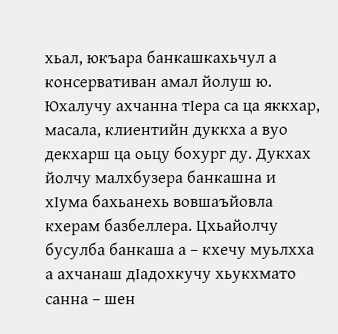хьал, юкъара банкашкахьчул а консервативан амал йолуш ю. Юхалучу ахчанна тIера са ца яккхар, масала, клиентийн дуккха а вуо декхарш ца оьцу бохург ду. Дукхах йолчу малхбузера банкашна и хIума бахьанехь вовшаъйовла кхерам базбеллера. Цхьайолчу бусулба банкаша а – кхечу муьлхха а ахчанаш дIадохкучу хьукхмато санна – шен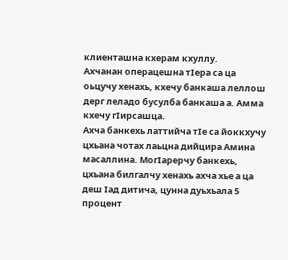клиенташна кхерам кхуллу.
Ахчанан операцешна тIера са ца оьцучу хенахь, кхечу банкаша леллош дерг леладо бусулба банкаша а. Амма кхечу гIирсашца.
Ахча банкехь латтийча тIе са йоккхучу цхьана чотах лаьцна дийцира Амина масаллина. МогIарерчу банкехь, цхьана билгалчу хенахь ахча хье а ца деш Iад дитича, цунна дуьхьала 5 процент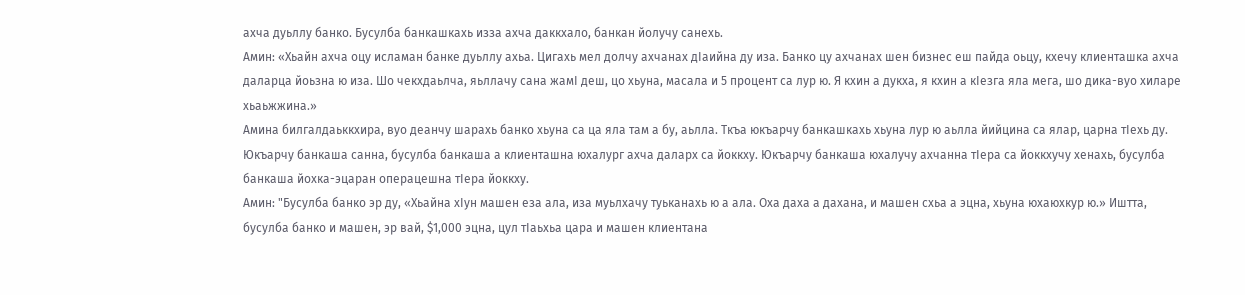ахча дуьллу банко. Бусулба банкашкахь изза ахча даккхало, банкан йолучу санехь.
Амин: «Хьайн ахча оцу исламан банке дуьллу ахьа. Цигахь мел долчу ахчанах дIаийна ду иза. Банко цу ахчанах шен бизнес еш пайда оьцу, кхечу клиенташка ахча даларца йоьзна ю иза. Шо чекхдаьлча, яьллачу сана жамI деш, цо хьуна, масала и 5 процент са лур ю. Я кхин а дукха, я кхин а кIезга яла мега, шо дика-вуо хиларе хьаьжжина.»
Амина билгалдаьккхира, вуо деанчу шарахь банко хьуна са ца яла там а бу, аьлла. Ткъа юкъарчу банкашкахь хьуна лур ю аьлла йийцина са ялар, царна тIехь ду.
Юкъарчу банкаша санна, бусулба банкаша а клиенташна юхалург ахча даларх са йоккху. Юкъарчу банкаша юхалучу ахчанна тIера са йоккхучу хенахь, бусулба банкаша йохка-эцаран операцешна тIера йоккху.
Амин: "Бусулба банко эр ду, «Хьайна хIун машен еза ала, иза муьлхачу туьканахь ю а ала. Оха даха а дахана, и машен схьа а эцна, хьуна юхаюхкур ю.» Иштта, бусулба банко и машен, эр вай, $1,000 эцна, цул тIаьхьа цара и машен клиентана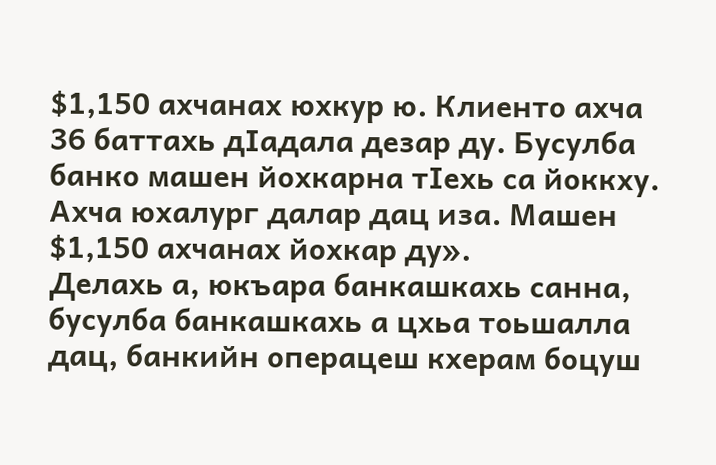$1,150 ахчанах юхкур ю. Клиенто ахча 36 баттахь дIадала дезар ду. Бусулба банко машен йохкарна тIехь са йоккху. Ахча юхалург далар дац иза. Машен $1,150 ахчанах йохкар ду».
Делахь а, юкъара банкашкахь санна, бусулба банкашкахь а цхьа тоьшалла дац, банкийн операцеш кхерам боцуш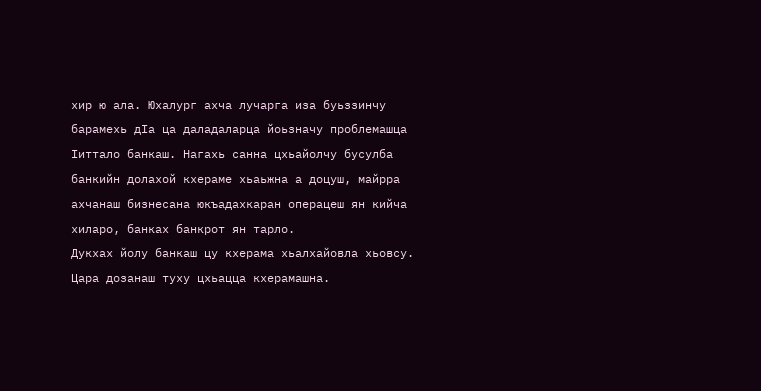хир ю ала. Юхалург ахча лучарга иза буьззинчу барамехь дIа ца даладаларца йоьзначу проблемашца Iиттало банкаш. Нагахь санна цхьайолчу бусулба банкийн долахой кхераме хьаьжна а доцуш, майрра ахчанаш бизнесана юкъадахкаран операцеш ян кийча хиларо, банках банкрот ян тарло.
Дукхах йолу банкаш цу кхерама хьалхайовла хьовсу. Цара дозанаш туху цхьацца кхерамашна.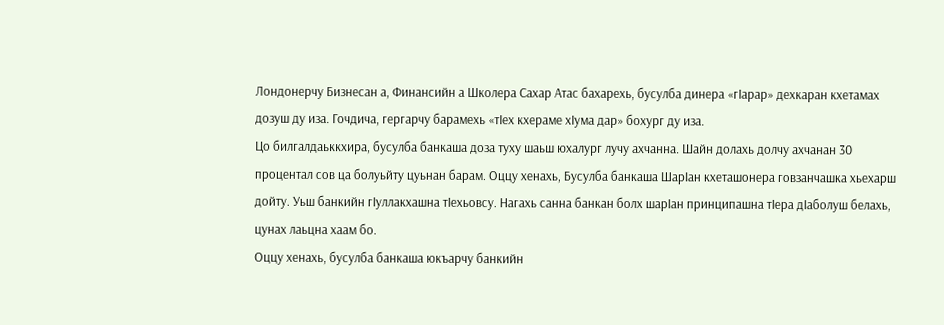Лондонерчу Бизнесан а, Финансийн а Школера Сахар Атас бахарехь, бусулба динера «гIарар» дехкаран кхетамах дозуш ду иза. Гочдича, гергарчу барамехь «тIех кхераме хIума дар» бохург ду иза.
Цо билгалдаьккхира, бусулба банкаша доза туху шаьш юхалург лучу ахчанна. Шайн долахь долчу ахчанан 30 процентал сов ца болуьйту цуьнан барам. Оццу хенахь, Бусулба банкаша ШарIан кхеташонера говзанчашка хьехарш дойту. Уьш банкийн гIуллакхашна тIехьовсу. Нагахь санна банкан болх шарIан принципашна тIера дIаболуш белахь, цунах лаьцна хаам бо.
Оццу хенахь, бусулба банкаша юкъарчу банкийн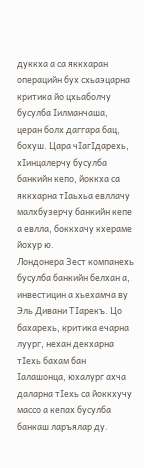дуккха а са яккхаран операцийн бух схьаэцарна критика йо цхьаболчу бусулба Iилманчаша, церан болх даггара бац, бохуш. Цара чIагIдарехь, хIинцалерчу бусулба банкийн кепо, йоккха са яккхарна тIаьхьа евллачу малхбузерчу банкийн кепе а евлла, боккхачу кхераме йохур ю.
Лондонера Зест компанехь бусулба банкийн белхан а, инвестицин а хьехамча ву Эль Дивани ТIарекъ. Цо бахарехь, критика ечарна луург, нехан декхарна тIехь бахам бан Iалашонца, юхалург ахча даларна тIехь са йоккхучу массо а кепах бусулба банкаш ларъялар ду.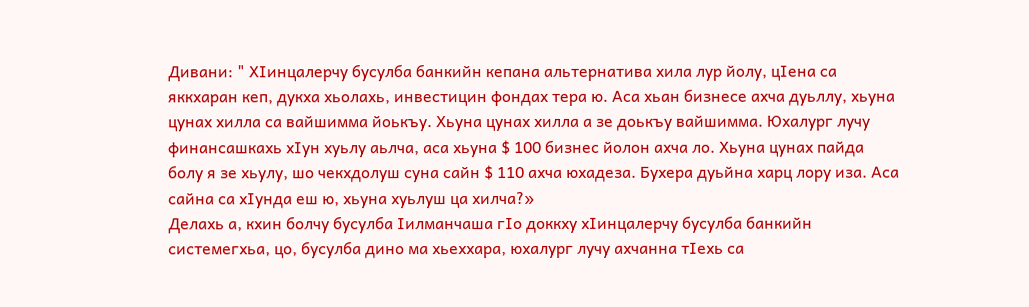Дивани: " ХIинцалерчу бусулба банкийн кепана альтернатива хила лур йолу, цIена са яккхаран кеп, дукха хьолахь, инвестицин фондах тера ю. Аса хьан бизнесе ахча дуьллу, хьуна цунах хилла са вайшимма йоькъу. Хьуна цунах хилла а зе доькъу вайшимма. Юхалург лучу финансашкахь хIун хуьлу аьлча, аса хьуна $ 100 бизнес йолон ахча ло. Хьуна цунах пайда болу я зе хьулу, шо чекхдолуш суна сайн $ 110 ахча юхадеза. Бухера дуьйна харц лору иза. Аса сайна са хIунда еш ю, хьуна хуьлуш ца хилча?»
Делахь а, кхин болчу бусулба Iилманчаша гIо доккху хIинцалерчу бусулба банкийн системегхьа, цо, бусулба дино ма хьеххара, юхалург лучу ахчанна тIехь са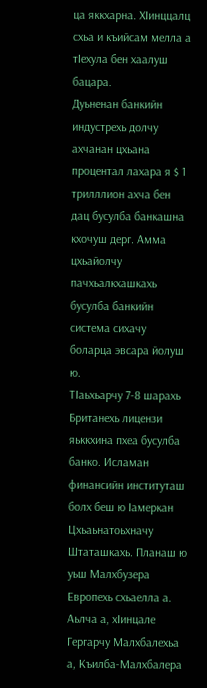ца яккхарна. ХIинццалц схьа и къийсам мелла а тIехула бен хаалуш бацара.
Дуьненан банкийн индустрехь долчу ахчанан цхьана процентал лахара я $ 1 трилллион ахча бен дац бусулба банкашна кхочуш дерг. Амма цхьайолчу пачхьалкхашкахь бусулба банкийн система сихачу боларца эвсара йолуш ю.
ТIаьхьарчу 7-8 шарахь Британехь лицензи яьккхина пхеа бусулба банко. Исламан финансийн институташ болх беш ю Iамеркан Цхьаьнатоьхначу Штаташкахь. Планаш ю уьш Малхбузера Европехь схьаелла а. Аьлча а, хIинцале Гергарчу Малхбалехьа а, Къилба-Малхбалера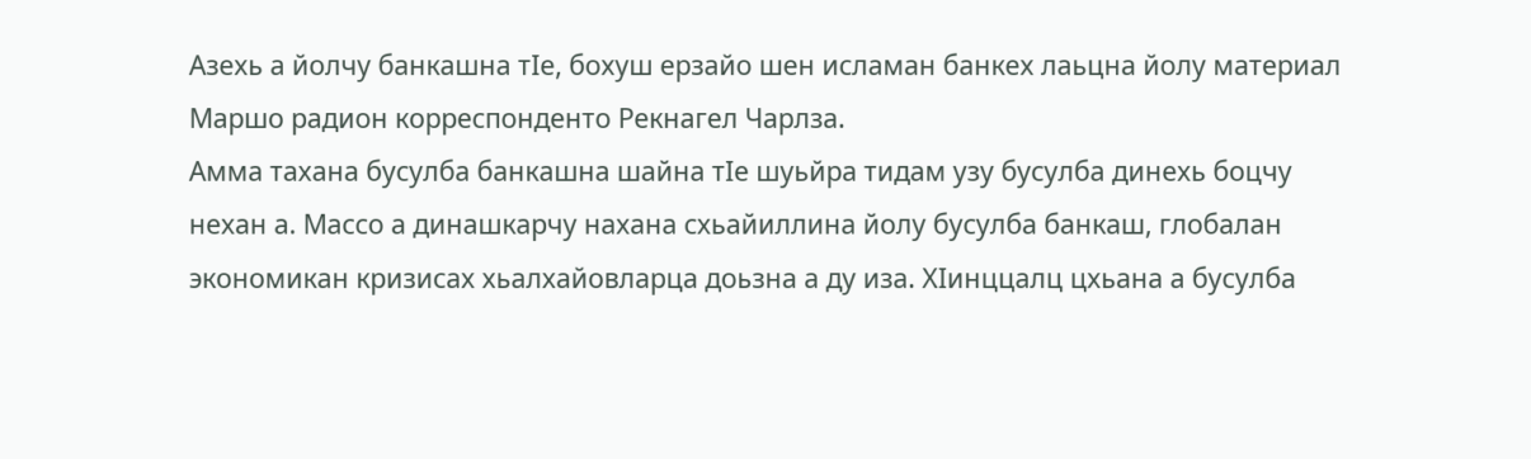Азехь а йолчу банкашна тIе, бохуш ерзайо шен исламан банкех лаьцна йолу материал Маршо радион корреспонденто Рекнагел Чарлза.
Амма тахана бусулба банкашна шайна тIе шуьйра тидам узу бусулба динехь боцчу нехан а. Массо а динашкарчу нахана схьайиллина йолу бусулба банкаш, глобалан экономикан кризисах хьалхайовларца доьзна а ду иза. ХIинццалц цхьана а бусулба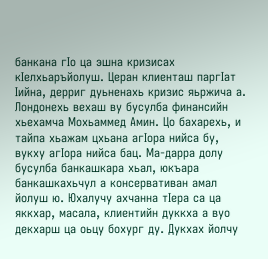банкана гIо ца эшна кризисах кIелхьаръйолуш. Церан клиенташ паргIат Iийна, дерриг дуьненахь кризис яьржича а.
Лондонехь вехаш ву бусулба финансийн хьехамча Мохьаммед Амин. Цо бахарехь, и тайпа хьажам цхьана агIора нийса бу, вукху агIора нийса бац. Ма-дарра долу бусулба банкашкара хьал, юкъара банкашкахьчул а консервативан амал йолуш ю. Юхалучу ахчанна тIера са ца яккхар, масала, клиентийн дуккха а вуо декхарш ца оьцу бохург ду. Дукхах йолчу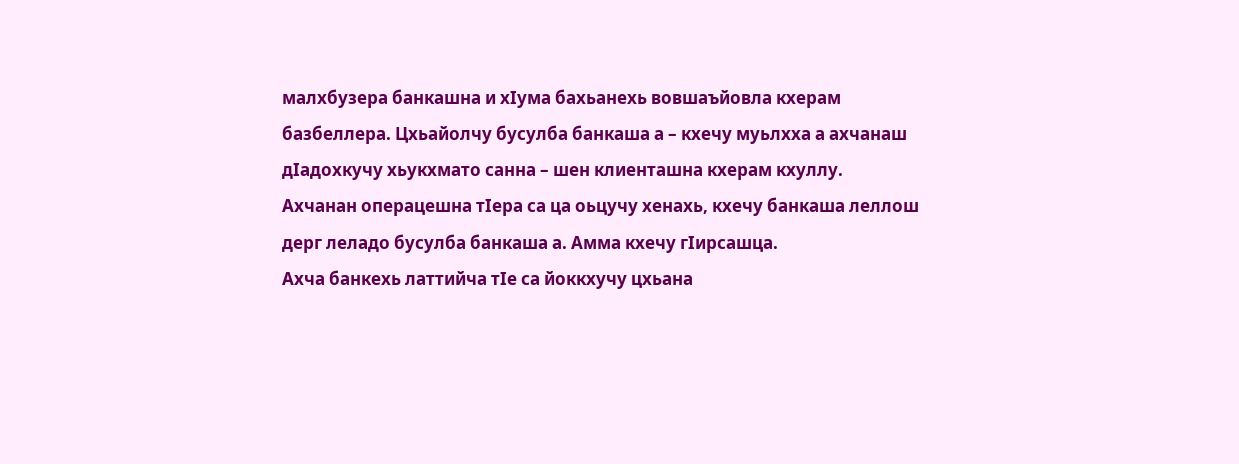малхбузера банкашна и хIума бахьанехь вовшаъйовла кхерам базбеллера. Цхьайолчу бусулба банкаша а – кхечу муьлхха а ахчанаш дIадохкучу хьукхмато санна – шен клиенташна кхерам кхуллу.
Ахчанан операцешна тIера са ца оьцучу хенахь, кхечу банкаша леллош дерг леладо бусулба банкаша а. Амма кхечу гIирсашца.
Ахча банкехь латтийча тIе са йоккхучу цхьана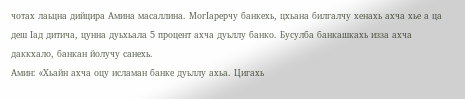чотах лаьцна дийцира Амина масаллина. МогIарерчу банкехь, цхьана билгалчу хенахь ахча хье а ца деш Iад дитича, цунна дуьхьала 5 процент ахча дуьллу банко. Бусулба банкашкахь изза ахча даккхало, банкан йолучу санехь.
Амин: «Хьайн ахча оцу исламан банке дуьллу ахьа. Цигахь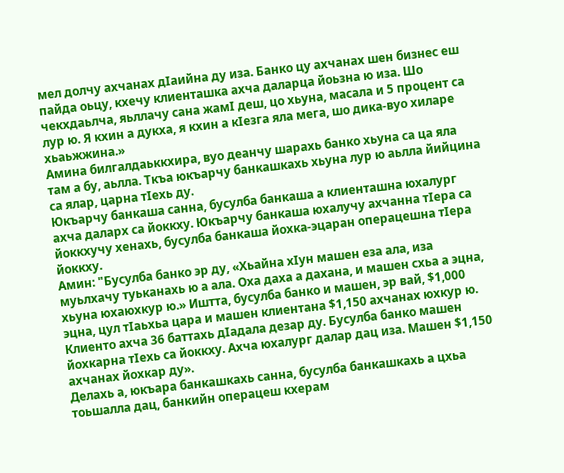мел долчу ахчанах дIаийна ду иза. Банко цу ахчанах шен бизнес еш пайда оьцу, кхечу клиенташка ахча даларца йоьзна ю иза. Шо чекхдаьлча, яьллачу сана жамI деш, цо хьуна, масала и 5 процент са лур ю. Я кхин а дукха, я кхин а кIезга яла мега, шо дика-вуо хиларе хьаьжжина.»
Амина билгалдаьккхира, вуо деанчу шарахь банко хьуна са ца яла там а бу, аьлла. Ткъа юкъарчу банкашкахь хьуна лур ю аьлла йийцина са ялар, царна тIехь ду.
Юкъарчу банкаша санна, бусулба банкаша а клиенташна юхалург ахча даларх са йоккху. Юкъарчу банкаша юхалучу ахчанна тIера са йоккхучу хенахь, бусулба банкаша йохка-эцаран операцешна тIера йоккху.
Амин: "Бусулба банко эр ду, «Хьайна хIун машен еза ала, иза муьлхачу туьканахь ю а ала. Оха даха а дахана, и машен схьа а эцна, хьуна юхаюхкур ю.» Иштта, бусулба банко и машен, эр вай, $1,000 эцна, цул тIаьхьа цара и машен клиентана $1,150 ахчанах юхкур ю. Клиенто ахча 36 баттахь дIадала дезар ду. Бусулба банко машен йохкарна тIехь са йоккху. Ахча юхалург далар дац иза. Машен $1,150 ахчанах йохкар ду».
Делахь а, юкъара банкашкахь санна, бусулба банкашкахь а цхьа тоьшалла дац, банкийн операцеш кхерам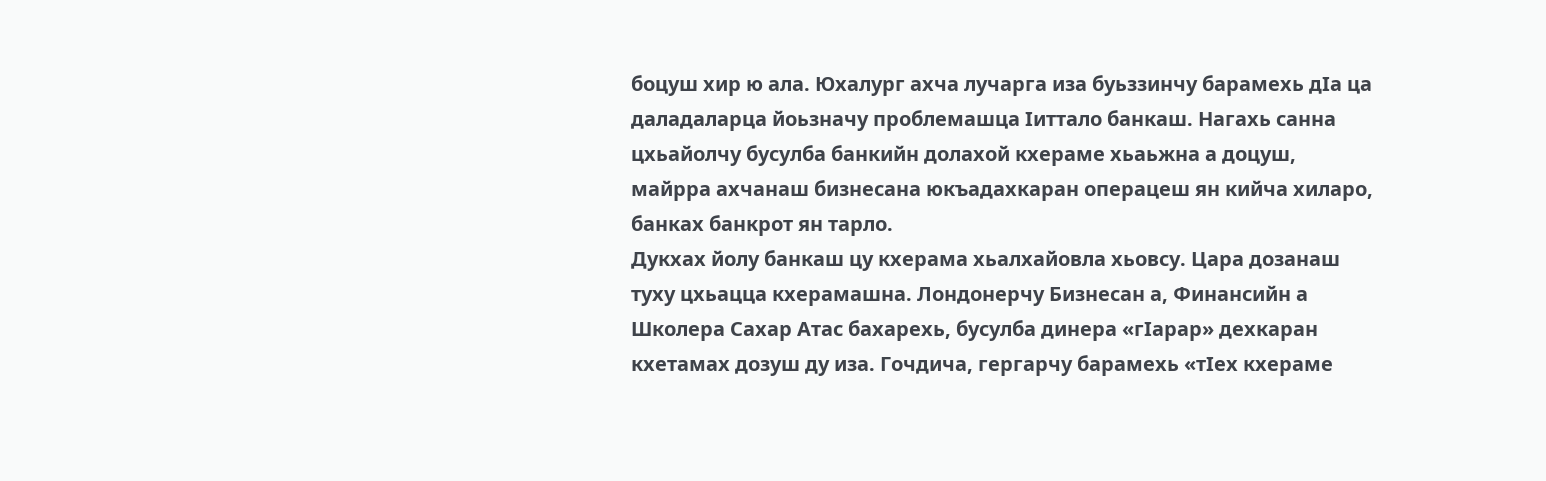боцуш хир ю ала. Юхалург ахча лучарга иза буьззинчу барамехь дIа ца даладаларца йоьзначу проблемашца Iиттало банкаш. Нагахь санна цхьайолчу бусулба банкийн долахой кхераме хьаьжна а доцуш, майрра ахчанаш бизнесана юкъадахкаран операцеш ян кийча хиларо, банках банкрот ян тарло.
Дукхах йолу банкаш цу кхерама хьалхайовла хьовсу. Цара дозанаш туху цхьацца кхерамашна. Лондонерчу Бизнесан а, Финансийн а Школера Сахар Атас бахарехь, бусулба динера «гIарар» дехкаран кхетамах дозуш ду иза. Гочдича, гергарчу барамехь «тIех кхераме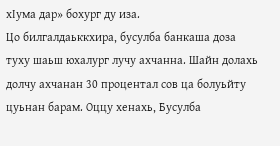хIума дар» бохург ду иза.
Цо билгалдаьккхира, бусулба банкаша доза туху шаьш юхалург лучу ахчанна. Шайн долахь долчу ахчанан 30 процентал сов ца болуьйту цуьнан барам. Оццу хенахь, Бусулба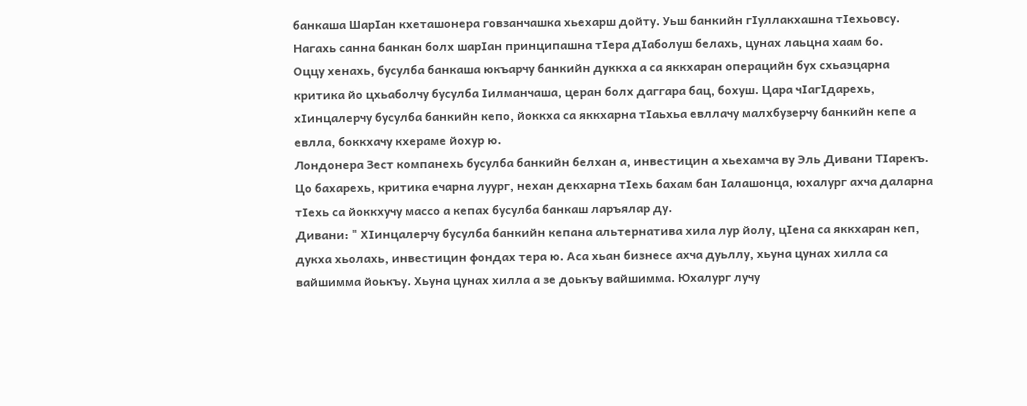банкаша ШарIан кхеташонера говзанчашка хьехарш дойту. Уьш банкийн гIуллакхашна тIехьовсу. Нагахь санна банкан болх шарIан принципашна тIера дIаболуш белахь, цунах лаьцна хаам бо.
Оццу хенахь, бусулба банкаша юкъарчу банкийн дуккха а са яккхаран операцийн бух схьаэцарна критика йо цхьаболчу бусулба Iилманчаша, церан болх даггара бац, бохуш. Цара чIагIдарехь, хIинцалерчу бусулба банкийн кепо, йоккха са яккхарна тIаьхьа евллачу малхбузерчу банкийн кепе а евлла, боккхачу кхераме йохур ю.
Лондонера Зест компанехь бусулба банкийн белхан а, инвестицин а хьехамча ву Эль Дивани ТIарекъ. Цо бахарехь, критика ечарна луург, нехан декхарна тIехь бахам бан Iалашонца, юхалург ахча даларна тIехь са йоккхучу массо а кепах бусулба банкаш ларъялар ду.
Дивани: " ХIинцалерчу бусулба банкийн кепана альтернатива хила лур йолу, цIена са яккхаран кеп, дукха хьолахь, инвестицин фондах тера ю. Аса хьан бизнесе ахча дуьллу, хьуна цунах хилла са вайшимма йоькъу. Хьуна цунах хилла а зе доькъу вайшимма. Юхалург лучу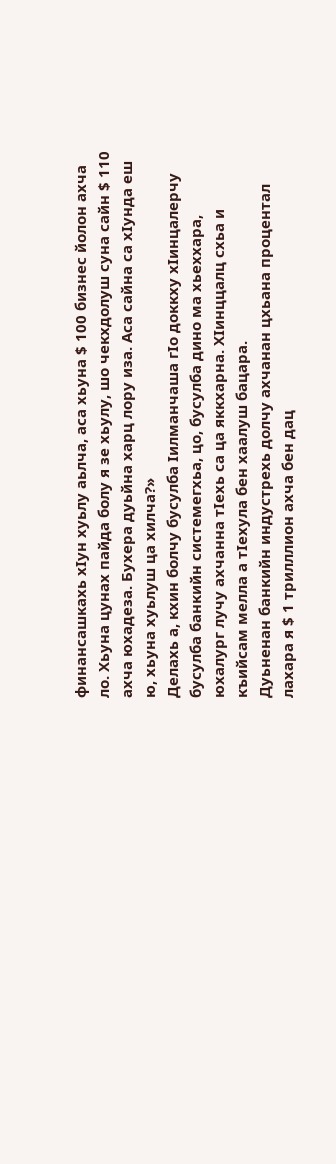финансашкахь хIун хуьлу аьлча, аса хьуна $ 100 бизнес йолон ахча ло. Хьуна цунах пайда болу я зе хьулу, шо чекхдолуш суна сайн $ 110 ахча юхадеза. Бухера дуьйна харц лору иза. Аса сайна са хIунда еш ю, хьуна хуьлуш ца хилча?»
Делахь а, кхин болчу бусулба Iилманчаша гIо доккху хIинцалерчу бусулба банкийн системегхьа, цо, бусулба дино ма хьеххара, юхалург лучу ахчанна тIехь са ца яккхарна. ХIинццалц схьа и къийсам мелла а тIехула бен хаалуш бацара.
Дуьненан банкийн индустрехь долчу ахчанан цхьана процентал лахара я $ 1 трилллион ахча бен дац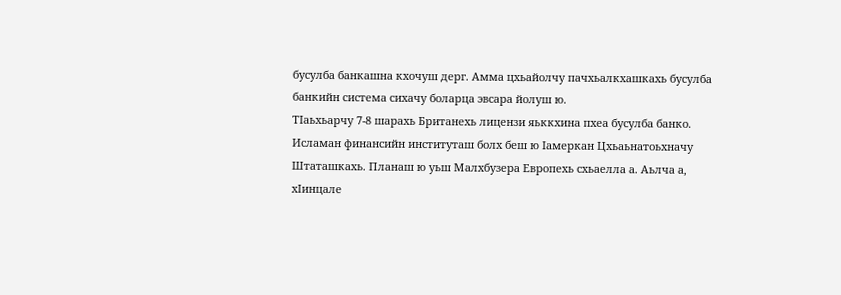бусулба банкашна кхочуш дерг. Амма цхьайолчу пачхьалкхашкахь бусулба банкийн система сихачу боларца эвсара йолуш ю.
ТIаьхьарчу 7-8 шарахь Британехь лицензи яьккхина пхеа бусулба банко. Исламан финансийн институташ болх беш ю Iамеркан Цхьаьнатоьхначу Штаташкахь. Планаш ю уьш Малхбузера Европехь схьаелла а. Аьлча а, хIинцале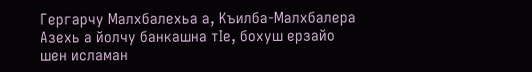Гергарчу Малхбалехьа а, Къилба-Малхбалера Азехь а йолчу банкашна тIе, бохуш ерзайо шен исламан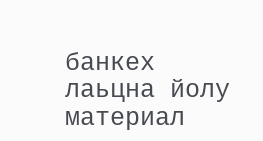банкех лаьцна йолу материал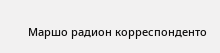Маршо радион корреспонденто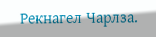Рекнагел Чарлза.